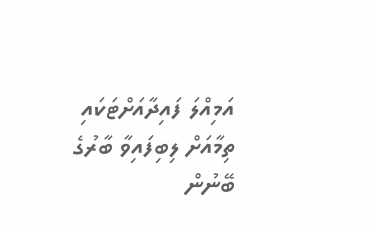އަމިއްލަ ފައިދާއަށްޓަކައި ތިމާއަށް ލިބިފައިވާ ބާރުގެ ބޭނުން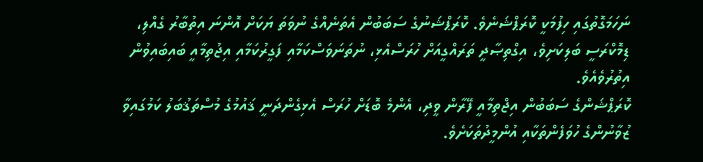ނަހަމަގޮތުގައި ހިފުމަކީ ކޮރަޕްޝަނެވެ. ކޮރަޕްޝަނުގެ ސަބަބުން އެތަނެއްގެ ނުވަތަ ޔަކަށް އޮންނަ އިތުބާރު ގެއްލި، ޑިމޮކްރަސީ ބަލިކަށިވެ، އިގްތިޞާދީ ތަރައްގީއަށް ހުރަސްއެޅި، ނުތަނަވަސްކަމާއި ފަގީރުކަމާއި އިޖުތިމާއީ ބައިބައިވުން އިތުރުވެއެވެ.
ކޮރަޕްޝަންގެ ސަބަބުން އިޖްތިމާއީ ފޭރާން ވީދި، އެންމެ ބޮޑަށް ހުރަސް އެޅިގެންދަނީ ޤައުމުގެ މުސްތަޤުބަލު ކަމުގައިވާ ޒުވާނުންގެ ހުވަފެންތަކާއި އުންމީދުތަކަށެވެ.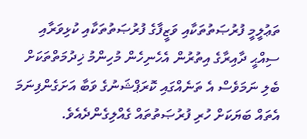ތަޢުލީމީ ފުރުޞަތުތަކާއި ވަޒީފާގެ ފުރުޞަތުތަކާއި ކުޅިވަރާއި ސިއްޙީ ދާއިރާގެ އިތުރުން އެހެނިހެން މުހިންމު ޚިދުމަތްތަކަށް ބެލި ނަމަވެސް އެ ތަނެއްގައި ކޮރަޕްޝަނުގެ ވަބާ އަށަގެންފިނަމަ އެތައް ބަޔަކަށް ހުރި ފުރުޞަތުތައް ގެއްލިގެންދެއެވެ.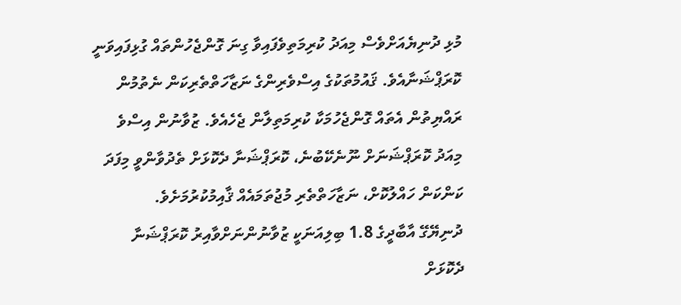މުޅި ދުނިޔެއަށްވެސް މިއަދު ކުރިމަތިވެފައިވާ ގިނަ ގޮންޖެހުންތައް ގުޅިފައިވަނީ ކޮރަޕްޝަނާއެވެ. ޤައުމުތަކުގެ އިސްވެރިންގެ ނަޒާހަތްތެރިކަން ނެތުމުން ރައްޔިތުން އެތައް ގޮންޖެހުމަކާ ކުރިމަތިލާން ޖެހެއެވެ. ޒުވާނުން އިސްވެ މިއަދު ކޮރަޕްޝަނަށް ނޫނެކޭބުނެ، ކޮރަޕްޝަނާ ދެކޮޅަށް ތެދުވާންވީ މިފަދަ ކަންކަން ހައްލުކޮށް، ނަޒާހަތްތެރި މުޖުތަމައެއް ޤާއިމުކުރުމަށެވެ.
ދުނިޔޭގޭ އާބާދީގެ 1.8 ބިލިއަނަކީ ޒުވާނުންނަށްވާއިރު ކޮރަޕްޝަނާ ދެކޮޅަށް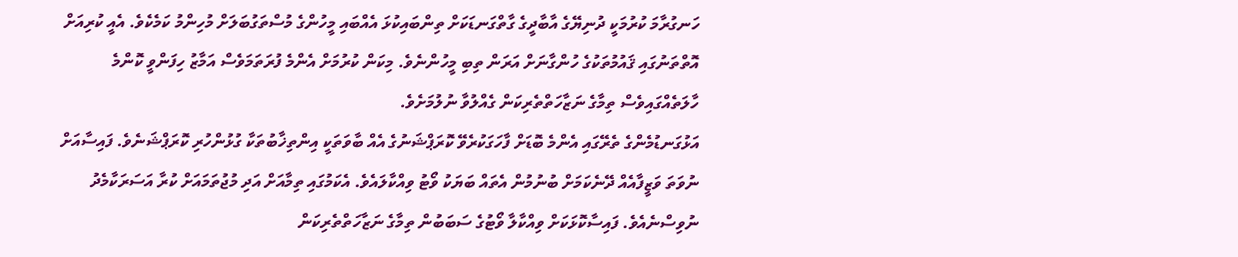ހަނގުރާމަ ކުރުމަކީ ދުނިޔޭގެ އާބާދީގެ ގާތްގަނޑަކަށް ތިންބައިކުޅަ އެއްބައި މީހުންގެ މުސްތަގުބަލަށް މުހިންމު ކަމެކެވެ. އެއީ ކުރިއަށް އޮތްތަނުގައި ޤައުމުތަކުގެ ހުންގާނަށް އަރަން ތިބި މީހުންނެވެ. މިކަން ކުރުމަށް އެންމެ ފުރަތަމަވެސް އަމާޒު ހިފަންވީ ކޮންމެ ހާލަތެއްގައިވެސް ތިމާގެ ނަޒާހަތްތެރިކަން ގެއްލުވާ ނުލުމަށެވެ.
އަޅުގަނޑުމެންގެ ތެރޭގައި އެންމެ ބޮޑަށް ފާހަގަކުރެވޭ ކޮރަޕްޝަނުގެ އެއް ބާވަތަކީ އިންތިޚާބުތަކާ ގުޅުންހުރި ކޮރަޕްޝަނެވެ. ފައިސާއަށް ނުވަތަ ވަޒީފާއެއް ދޭނެކަމަށް ބުނުމުން އެތައް ބަޔަކު ވޯޓު ވިއްކާލައެވެ. އެކަމުގައި ތިމާއަށް އަދި މުޖުތަމައަށް ކުރާ އަސަރަކާމެދު ނުވިސްނެއެވެ. ފައިސާކޮޅަކަށް ވިއްކާލާ ވޯޓުގެ ސަބަބުން ތިމާގެ ނަޒާހަތްތެރިކަން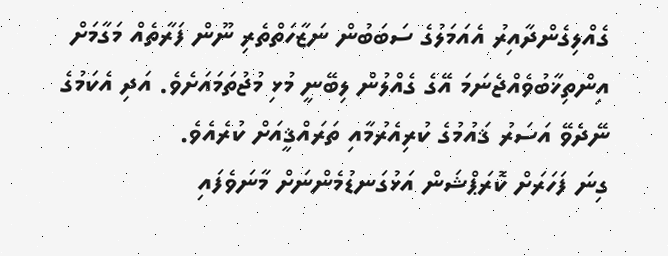ގެއްލިގެންދާއިރު އެއަމަލުގެ ސަބަބުން ނަޒާހަތްތެރި ނޫން ފަރާތެއް މަގާމަށް އިންތިޚާބުވެއްޖެނަމަ އޭގެ ގެއްލުން ލިބޭނީ މުޅި މުޖުތަމައަށެވެ. އަދި އެކަމުގެ ނޭދެވޭ އަސަރު ޤައުމުގެ ކުރިއެރުމާއި ތަރައްޤީއަށް ކުރެއެވެ.
ގިނަ ފަހަރަށް ކޮރަޕްޝަން އަޅުގަނޑުމެންނަށް މާނަވެފައި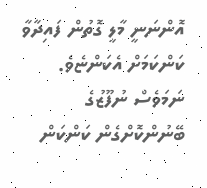އޮންނަނީ މާލީ ގޮތުން ފައިދާވާ ކަންކަމަށް އެކަންޏެވެ. ނަމަވެސް ނުފޫޒުގެ ބޭނުންކޮށްގެން ކަންކަން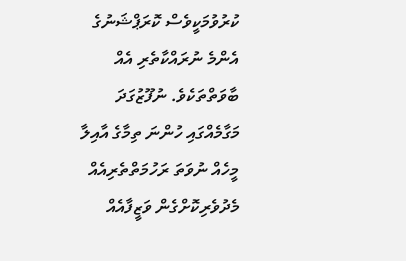ކުރުވުމަކީވެސް ކޮރަޕްޝަނުގެ އެންމެ ނުރައްކާތެރި އެއް ބާވަތްތަކެވެ. ނުފޫޒުގަދަ މަގާމެއްގައި ހުންނަ ތިމާގެ އާއިލާ މީހެއް ނުވަތަ ރަހުމަތްތެރިއެއް މެދުވެރިކޮށްގެން ވަޒީފާއެއް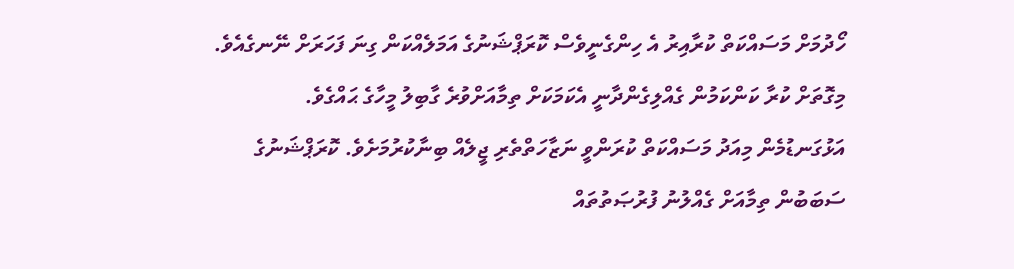ހޯދުމަށް މަސައްކަތް ކުރާއިރު އެ ހިންގެނީވެސް ކޮރަޕްޝަނުގެ އަމަލެއްކަން ގިނަ ފަހަރަށް ނޭނގެއެވެ. މިގޮތަށް ކުރާ ކަންކަމުން ގެއްލިގެންދާނީ އެކަމަކަށް ތިމާއަށްވުރެ ގާބިލު މީހާގެ ޙައްގެވެ.
އަޅުގަނޑުމެން މިއަދު މަސައްކަތް ކުރަންވީ ނަޒާހަތްތެރި ޖީލެއް ބިނާކުރުމަށެވެ. ކޮރަޕްޝަނުގެ ސަބަބުން ތިމާއަށް ގެއްލުނު ފުރުޞަތުތައް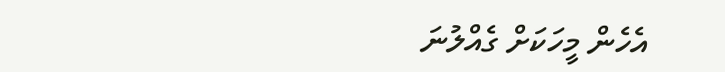އެހެން މީހަކަށް ގެއްލުނަ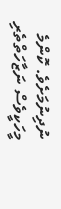ނުދިނުމަށެވެ. ކޮންމެ މީހަކީވެސް ނަޒާހަތްތެރި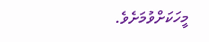މީހަކަށްވުމަށެވެ.